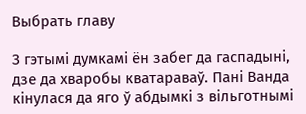Выбрать главу

З гэтымі думкамі ён забег да гаспадыні, дзе да хваробы кватараваў. Пані Ванда кінулася да яго ў абдымкі з вільготнымі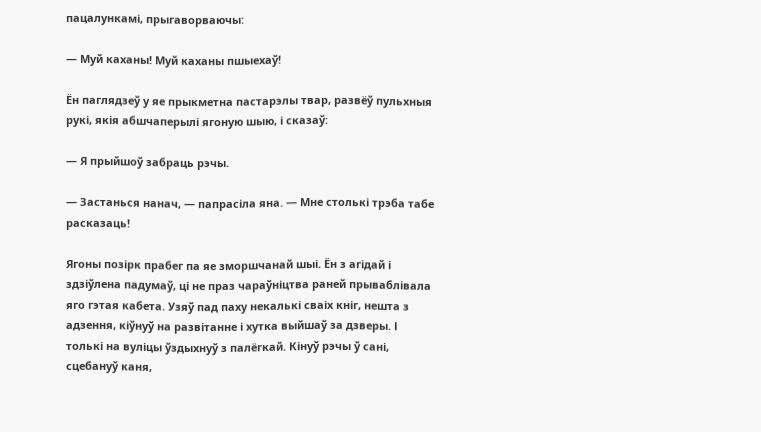пацалункамі, прыгаворваючы:

— Муй каханы! Муй каханы пшыехаў!

Ён паглядзеў у яе прыкметна пастарэлы твар, развёў пульхныя рукі, якія абшчаперылі ягоную шыю, і сказаў:

— Я прыйшоў забраць рэчы.

— Застанься нанач, — папрасіла яна. — Мне столькі трэба табе расказаць!

Ягоны позірк прабег па яе зморшчанай шыі. Ён з агідай і здзіўлена падумаў, ці не праз чараўніцтва раней прываблівала яго гэтая кабета. Узяў пад паху некалькі сваіх кніг, нешта з адзення, кіўнуў на развітанне і хутка выйшаў за дзверы. І толькі на вуліцы ўздыхнуў з палёгкай. Кінуў рэчы ў сані, сцебануў каня,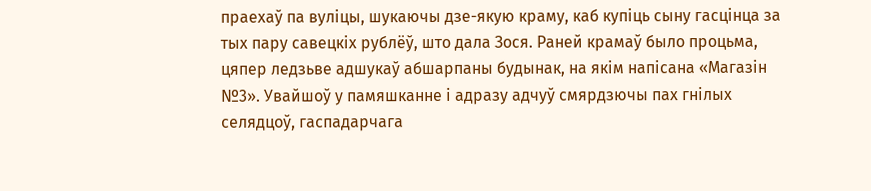праехаў па вуліцы, шукаючы дзе-якую краму, каб купіць сыну гасцінца за тых пару савецкіх рублёў, што дала Зося. Раней крамаў было процьма, цяпер ледзьве адшукаў абшарпаны будынак, на якім напісана «Магазін №3». Увайшоў у памяшканне і адразу адчуў смярдзючы пах гнілых селядцоў, гаспадарчага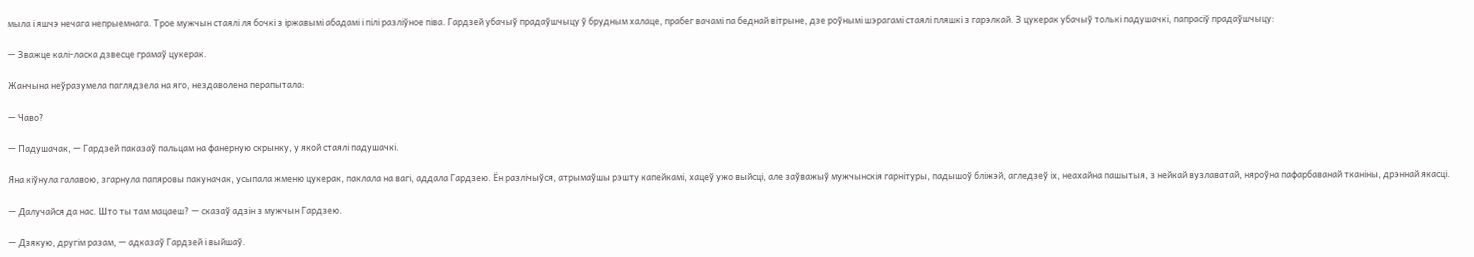мыла і яшчэ нечага непрыемнага. Трое мужчын стаялі ля бочкі з іржавымі абадамі і пілі разліўное піва. Гардзей убачыў прадаўшчыцу ў брудным халаце, прабег вачамі па беднай вітрыне, дзе роўнымі шэрагамі стаялі пляшкі з гарэлкай. З цукерак убачыў толькі падушачкі, папрасіў прадаўшчыцу:

— Зважце калі-ласка дзвесце грамаў цукерак.

Жанчына неўразумела паглядзела на яго, нездаволена перапытала:

— Чаво?

— Падушачак, — Гардзей паказаў пальцам на фанерную скрынку, у якой стаялі падушачкі.

Яна кіўнула галавою, згарнула папяровы пакуначак, усыпала жменю цукерак, паклала на вагі, аддала Гардзею. Ён разлічыўся, атрымаўшы рэшту капейкамі, хацеў ужо выйсці, але заўважыў мужчынскія гарнітуры, падышоў бліжэй, агледзеў іх, неахайна пашытыя, з нейкай вузлаватай, няроўна пафарбаванай тканіны, дрэннай якасці.

— Далучайся да нас. Што ты там мацаеш? — сказаў адзін з мужчын Гардзею.

— Дзякую, другім разам, — адказаў Гардзей і выйшаў.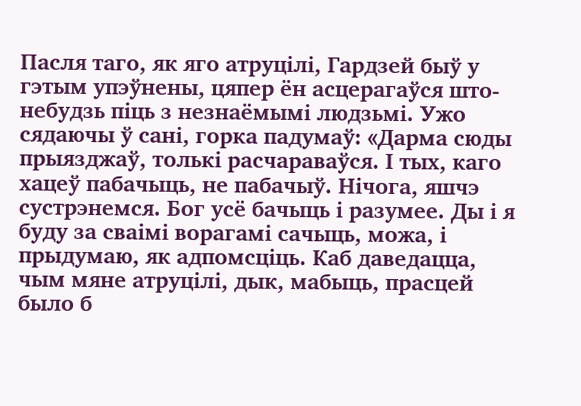Пасля таго, як яго атруцілі, Гардзей быў у гэтым упэўнены, цяпер ён асцерагаўся што-небудзь піць з незнаёмымі людзьмі. Ужо сядаючы ў сані, горка падумаў: «Дарма сюды прыязджаў, толькі расчараваўся. І тых, каго хацеў пабачыць, не пабачыў. Нічога, яшчэ сустрэнемся. Бог усё бачыць і разумее. Ды і я буду за сваімі ворагамі сачыць, можа, і прыдумаю, як адпомсціць. Каб даведацца, чым мяне атруцілі, дык, мабыць, прасцей было б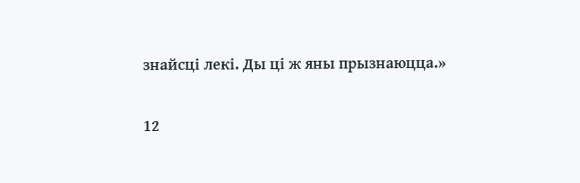знайсці лекі. Ды ці ж яны прызнаюцца.»

12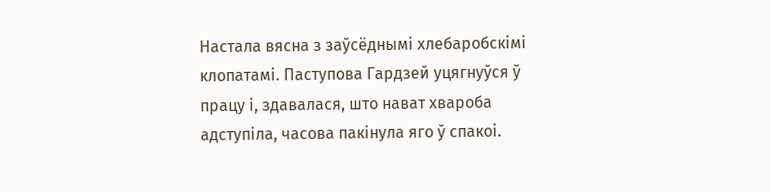Настала вясна з заўсёднымі хлебаробскімі клопатамі. Паступова Гардзей уцягнуўся ў працу і, здавалася, што нават хвароба адступіла, часова пакінула яго ў спакоі.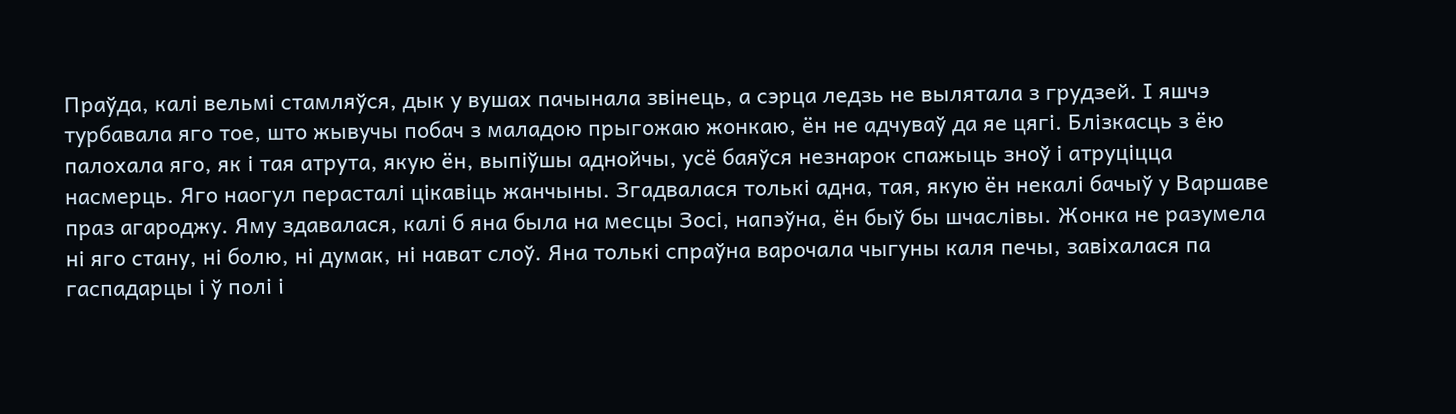Праўда, калі вельмі стамляўся, дык у вушах пачынала звінець, а сэрца ледзь не вылятала з грудзей. І яшчэ турбавала яго тое, што жывучы побач з маладою прыгожаю жонкаю, ён не адчуваў да яе цягі. Блізкасць з ёю палохала яго, як і тая атрута, якую ён, выпіўшы аднойчы, усё баяўся незнарок спажыць зноў і атруціцца насмерць. Яго наогул перасталі цікавіць жанчыны. Згадвалася толькі адна, тая, якую ён некалі бачыў у Варшаве праз агароджу. Яму здавалася, калі б яна была на месцы Зосі, напэўна, ён быў бы шчаслівы. Жонка не разумела ні яго стану, ні болю, ні думак, ні нават слоў. Яна толькі спраўна варочала чыгуны каля печы, завіхалася па гаспадарцы і ў полі і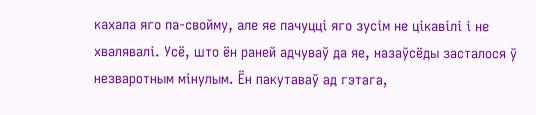кахала яго па-свойму, але яе пачуцці яго зусім не цікавілі і не хвалявалі. Усё, што ён раней адчуваў да яе, назаўсёды засталося ў незваротным мінулым. Ён пакутаваў ад гэтага,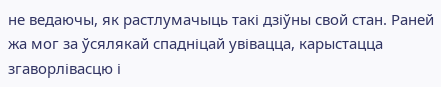не ведаючы, як растлумачыць такі дзіўны свой стан. Раней жа мог за ўсялякай спадніцай увівацца, карыстацца згаворлівасцю і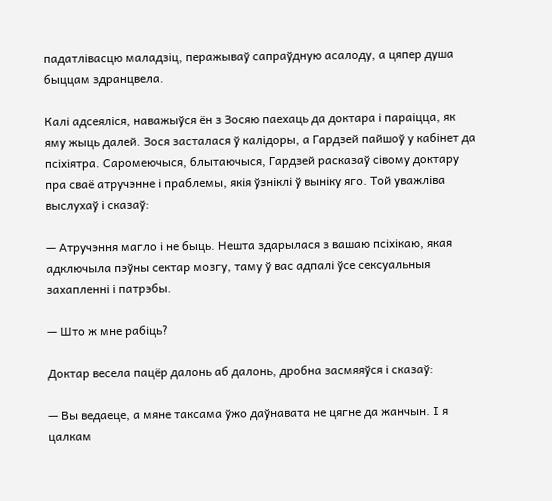падатлівасцю маладзіц, перажываў сапраўдную асалоду, а цяпер душа быццам здранцвела.

Калі адсеяліся, наважыўся ён з Зосяю паехаць да доктара і параіцца, як яму жыць далей. Зося засталася ў калідоры, а Гардзей пайшоў у кабінет да псіхіятра. Саромеючыся, блытаючыся, Гардзей расказаў сівому доктару пра сваё атручэнне і праблемы, якія ўзніклі ў выніку яго. Той уважліва выслухаў і сказаў:

— Атручэння магло і не быць. Нешта здарылася з вашаю псіхікаю, якая адключыла пэўны сектар мозгу, таму ў вас адпалі ўсе сексуальныя захапленні і патрэбы.

— Што ж мне рабіць?

Доктар весела пацёр далонь аб далонь, дробна засмяяўся і сказаў:

— Вы ведаеце, а мяне таксама ўжо даўнавата не цягне да жанчын. І я цалкам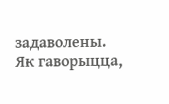задаволены. Як гаворыцца,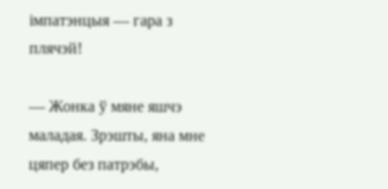імпатэнцыя — гара з плячэй!

— Жонка ў мяне яшчэ маладая. Зрэшты, яна мне цяпер без патрэбы,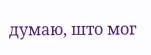думаю, што мог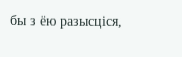бы з ёю разысціся,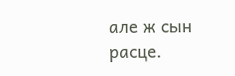але ж сын расце.